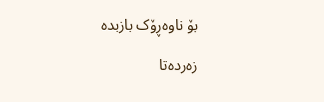بۆ ناوەڕۆک بازبدە

زەردەتا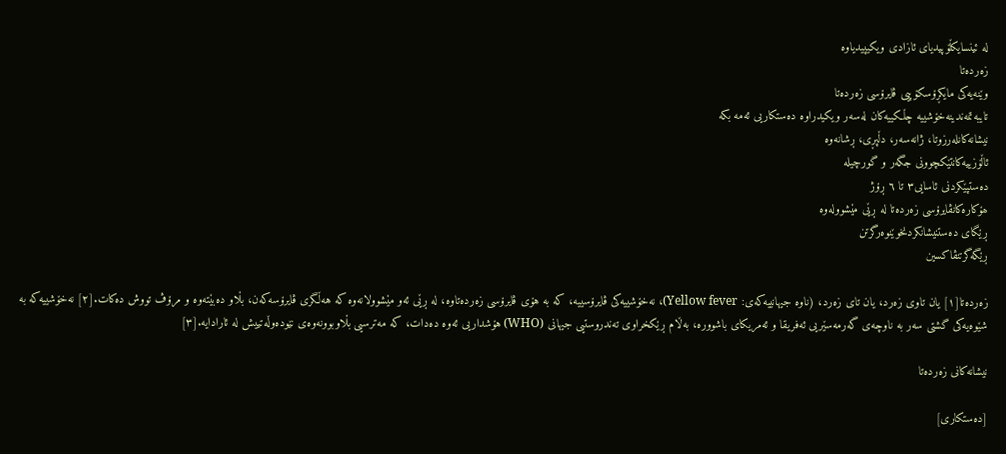لە ئینسایکڵۆپیدیای ئازادی ویکیپیدیاوە
زەردەتا
وێنەیەکی مایکڕۆسکۆپیی ڤایرۆسی زەردەتا
تایبەتمەندینەخۆشییە چڵکییەکان لەسەر ویکیدراوە دەستکاریی ئەمە بکە
نیشانەکانلەرزوتا، ژانەسەر، دڵپڕی، ڕشانەوە
ئاڵۆزییەکانتێکچوونی جگەر و گورچیلە
دەستپێکردنی ئاسایی٣ تا ٦ ڕۆژ
ھۆکارەکانڤایرۆسی زەردەتا لە ڕێی مێشوولەوە
ڕێگای دەستنیشانکردنخوێنوەرگرتن
ڕێگەگرتنڤاکسین

زەردەتا[١] یان تاوی زەرد، یان تای زەرد، (ناوە جیهانییەکەی: Yellow fever)، نەخۆشییەکی ڤایرۆسییە، کە بە هۆی ڤایرۆسی زەردەتاوە، لە ڕێی ئەو مێشوولانەوە کە هەڵگری ڤایرۆسەکەن، بڵاو دەبێتەوە و مرۆڤ تووش دەکات.[٢] نەخۆشییەکە بە شێوەیەکی گشتی سەر بە ناوچەی گەرمەسێریی ئەفریقا و ئەمریکای باشوورە، بەڵام ڕێکخراوی تەندروستیی جیهانی (WHO) هۆشداریی ئەوە دەدات، کە مەترسیی بڵاوبوونەوەی نێودەوڵەتییش لە ئارادایە.[٣]

نیشانەکانی زەردەتا

[دەستکاری]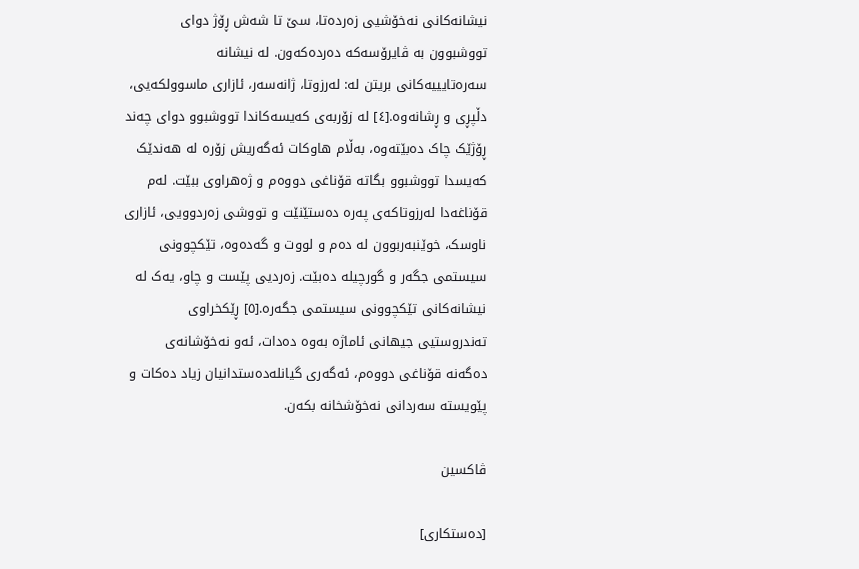نیشانەکانی نەخۆشیی زەردەتا، سێ تا شەش ڕۆژ دوای تووشبوون بە ڤایرۆسەکە دەردەکەون. لە نیشانە سەرەتایییەکانی بریتن لە: لەرزوتا، ژانەسەر، ئازاری ماسوولکەیی، دڵپڕی و ڕشانەوە.[٤] لە زۆربەی کەیسەکاندا تووشبوو دوای چەند ڕۆژێک چاک دەبێتەوە، بەڵام هاوکات ئەگەریش زۆرە لە هەندێک کەیسدا تووشبوو بگاتە قۆناغی دووەم و ژەهراوی ببێت. لەم قۆناغەدا لەرزوتاکەی پەرە دەستێنێت و تووشی زەردوویی، ئازاری ناوسک، خوێنبەربوون لە دەم و لووت و گەدەوە، تێکچوونی سیستمی جگەر و گورچیلە دەبێت. زەردیی پێست و چاو، یەک لە نیشانەکانی تێکچوونی سیستمی جگەرە.[٥] ڕێکخراوی تەندروستیی جیهانی ئاماژە بەوە دەدات، ئەو نەخۆشانەی دەگەنە قۆناغی دووەم، ئەگەری گیانلەدەستدانیان زیاد دەکات و پێویستە سەردانی نەخۆشخانە بکەن.

ڤاکسین

[دەستکاری]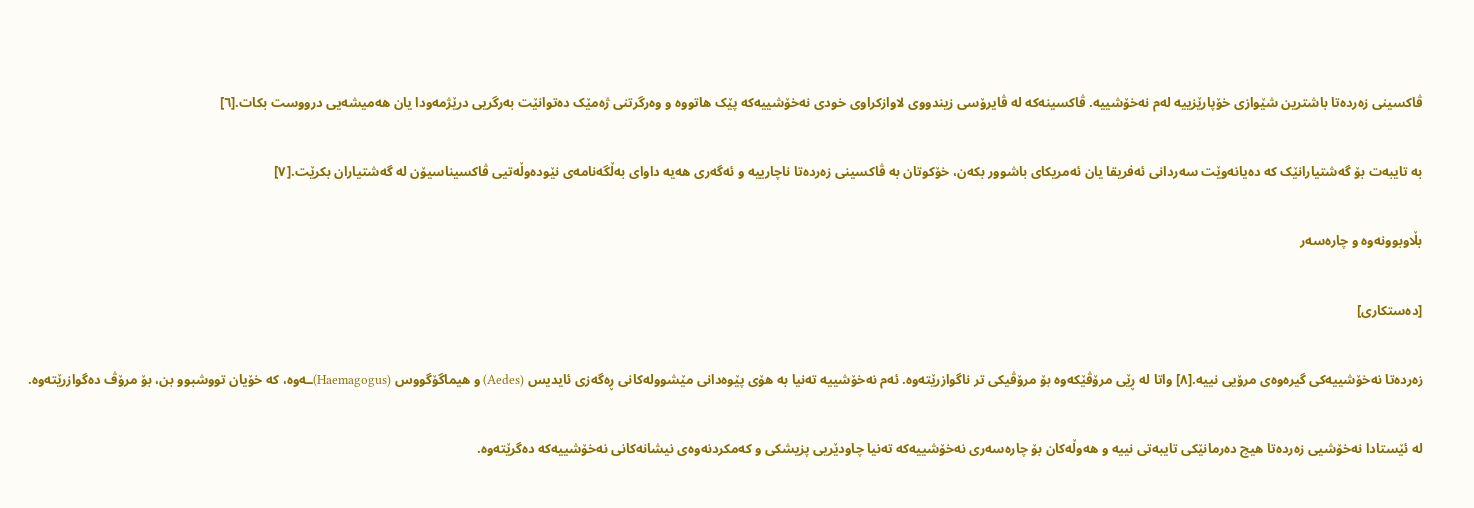ڤاکسینی زەردەتا باشترین شێوازی خۆپارێزییە لەم نەخۆشییە. ڤاکسینەکە لە ڤایرۆسی زیندووی لاوازکراوی خودی نەخۆشییەکە پێک هاتووە و وەرگرتنی ژەمێک دەتوانێت بەرگریی درێژمەودا یان هەمیشەیی درووست بکات.[٦]

بە تایبەت بۆ گەشتیارانێک کە دەیانەوێت سەردانی ئەفریقا یان ئەمریکای باشوور بکەن، خۆکوتان بە ڤاکسینی زەردەتا ناچارییە و ئەگەری هەیە داوای بەڵگەنامەی نێودەوڵەتیی ڤاکسیناسیۆن لە گەشتیاران بکرێت.[٧]

بڵاوبوونەوە و چارەسەر

[دەستکاری]

زەردەتا نەخۆشییەکی گیرەوەی مرۆیی نییە.[٨] واتا لە ڕێی مرۆڤێکەوە بۆ مرۆڤیکی تر ناگوازرێتەوە. ئەم نەخۆشییە تەنیا بە هۆی پێوەدانی مێشوولەکانی ڕەگەزی ئایدیس (Aedes) و هیماگۆگووس (Haemagogus)ـەوە، کە خۆیان تووشبوو بن، بۆ مرۆڤ دەگوازرێتەوە.

لە ئێستادا نەخۆشیی زەردەتا هیچ دەرمانێکی تایبەتی نییە و هەوڵەکان بۆ چارەسەری نەخۆشییەکە تەنیا چاودێریی پزیشکی و کەمکردنەوەی نیشانەکانی نەخۆشییەکە دەگرێتەوە.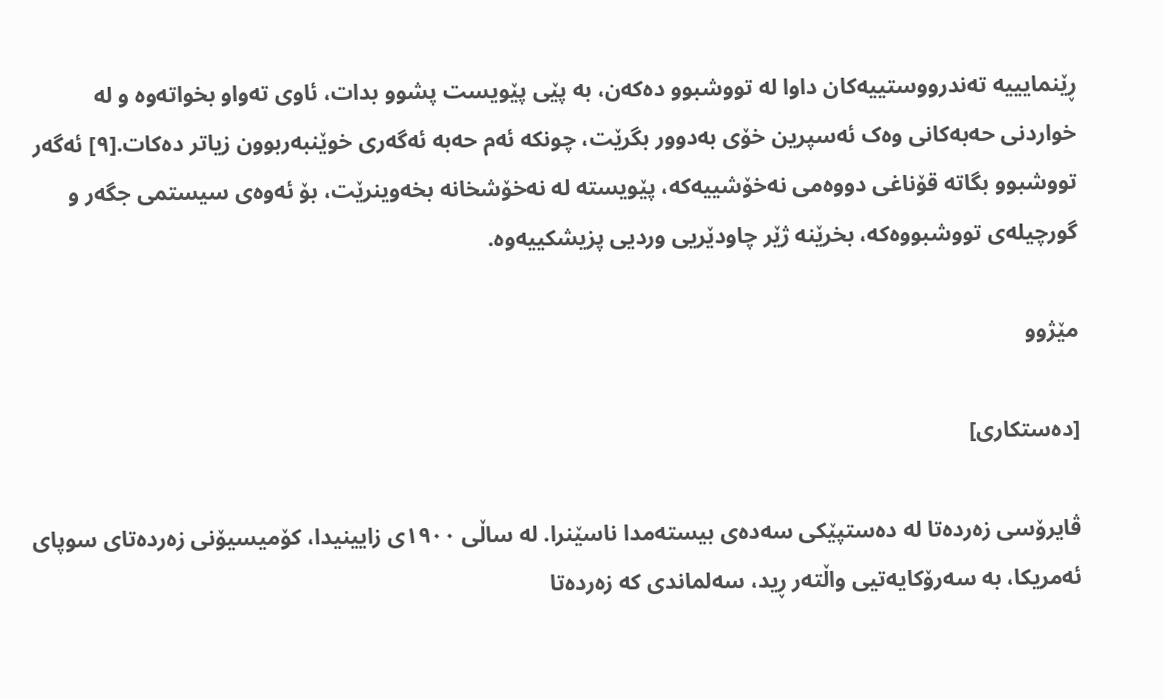ڕێنمایییە تەندرووستییەکان داوا لە تووشبوو دەکەن، بە پێی پێویست پشوو بدات، ئاوی تەواو بخواتەوە و لە خواردنی حەبەکانی وەک ئەسپرین خۆی بەدوور بگرێت، چونکە ئەم حەبە ئەگەری خوێنبەربوون زیاتر دەکات.[٩] ئەگەر تووشبوو بگاتە قۆناغی دووەمی نەخۆشییەکە، پێویستە لە نەخۆشخانە بخەوینرێت، بۆ ئەوەی سیستمی جگەر و گورچیلەی تووشبووەکە، بخرێنە ژێر چاودێریی وردیی پزیشکییەوە.

مێژوو

[دەستکاری]

ڤایرۆسی زەردەتا لە دەستپێکی سەدەی بیستەمدا ناسێنرا. لە ساڵی ١٩٠٠ی زایینیدا، کۆمیسیۆنی زەردەتای سوپای ئەمریکا، بە سەرۆکایەتیی واڵتەر ڕید، سەلماندی کە زەردەتا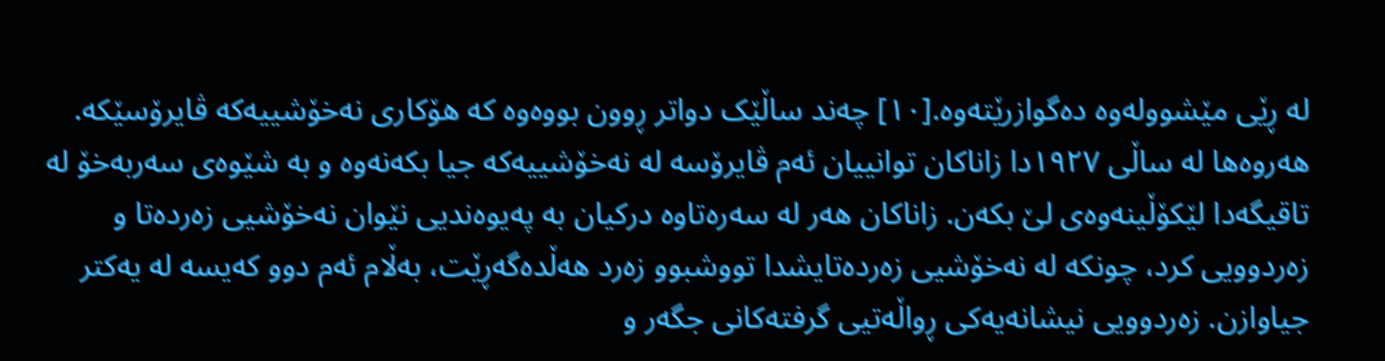لە ڕێی مێشوولەوە دەگوازرێتەوە.[١٠] چەند ساڵێک دواتر ڕوون بووەوە کە هۆکاری نەخۆشییەکە ڤایرۆسێکە. هەروەها لە ساڵی ١٩٢٧دا زاناکان توانییان ئەم ڤایرۆسە لە نەخۆشییەکە جیا بکەنەوە و بە شێوەی سەربەخۆ لە تاقیگەدا لێکۆڵینەوەی لێ بکەن. زاناکان هەر لە سەرەتاوە درکیان بە پەیوەندیی نێوان نەخۆشیی زەردەتا و زەردوویی کرد، چونکە لە نەخۆشیی زەردەتایشدا تووشبوو زەرد هەڵدەگەڕێت، بەڵام ئەم دوو کەیسە لە یەکتر جیاوازن. زەردوویی نیشانەیەکی ڕواڵەتیی گرفتەکانی جگەر و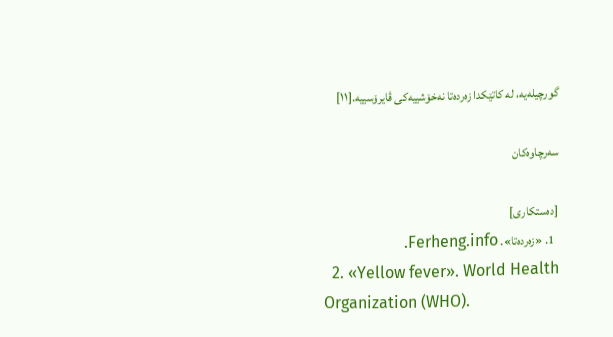گورچیلەیە، لە کاتێکدا زەردەتا نەخۆشییەکی ڤایرۆسییە.[١١]

سەرچاوەکان

[دەستکاری]
  1. «زەردەتا». Ferheng.info.
  2. «Yellow fever». World Health Organization (WHO).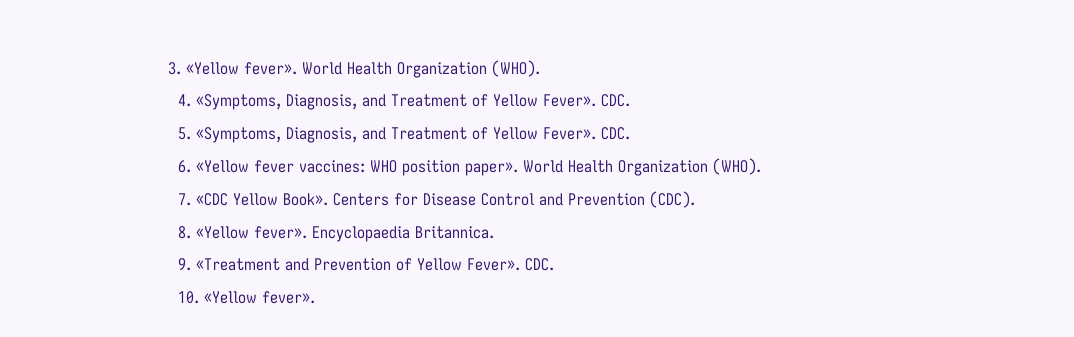3. «Yellow fever». World Health Organization (WHO).
  4. «Symptoms, Diagnosis, and Treatment of Yellow Fever». CDC.
  5. «Symptoms, Diagnosis, and Treatment of Yellow Fever». CDC.
  6. «Yellow fever vaccines: WHO position paper». World Health Organization (WHO).
  7. «CDC Yellow Book». Centers for Disease Control and Prevention (CDC).
  8. «Yellow fever». Encyclopaedia Britannica.
  9. «Treatment and Prevention of Yellow Fever». CDC.
  10. «Yellow fever».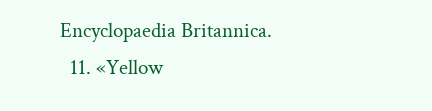Encyclopaedia Britannica.
  11. «Yellow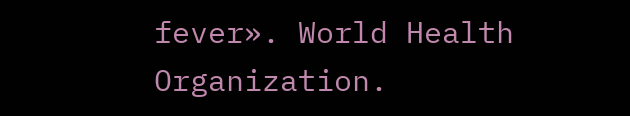fever». World Health Organization.